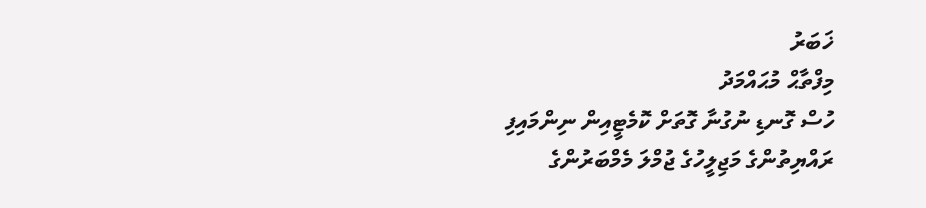ޚަބަރު
މިފްތާޙް މުޙައްމަދު
ހުސް ގޮނޑި ނުގުނާ ގޮތަށް ކޮމެޓީއިން ނިންމައިފި
ރައްޔިތުންގެ މަޖިލީހުގެ ޖުމްލަ މެމްބަރުންގެ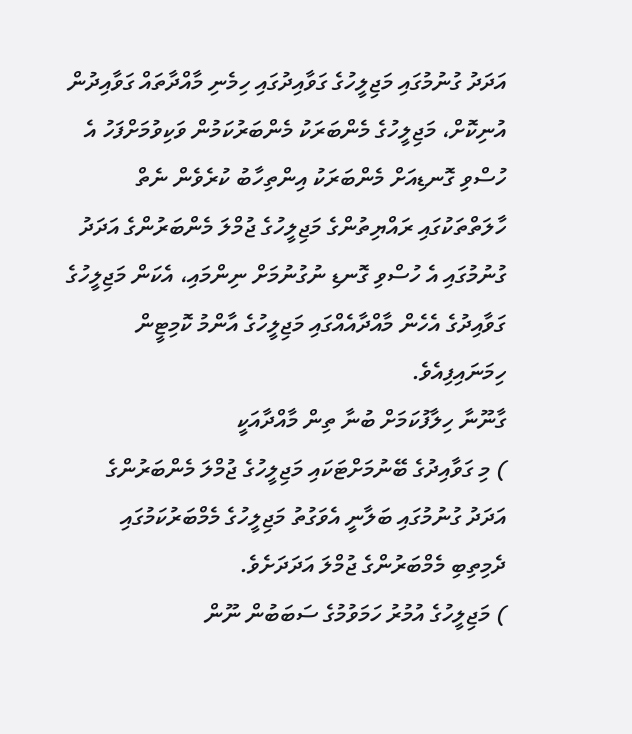އަދަދު ގުނުމުގައި މަޖިލީހުގެ ގަވާއިދުގައި ހިމެނި މާއްދާތައް ގަވާއިދުން އުނިކޮށް، މަޖިލީހުގެ މެންބަރަކު މެންބަރުކަމުން ވަކިވުމަށްފަހު އެ ހުސްވި ގޮނޑިއަށް މެންބަރަކު އިންތިހާބު ކުރެވެން ނެތް ހާލަތްތަކުގައި ރައްޔިތުންގެ މަޖިލީހުގެ ޖުމްލަ މެންބަރުންގެ އަދަދު ގުނުމުގައި އެ ހުސްވި ގޮނޑި ނުގުނުމަށް ނިންމައި، އެކަން މަޖިލީހުގެ ގަވާއިދުގެ އެހެން މާއްދާއެއްގައި މަޖިލީހުގެ އާންމު ކޮމިޓީން ހިމަނައިފިއެވެ.
ގާނޫނާ ހިލާފުކަމަށް ބުނާ ތިން މާއްދާއަކީ
) މި ގަވާއިދުގެ ބޭނުމަށްޓަކައި މަޖިލީހުގެ ޖުމްލަ މެންބަރުންގެ އަދަދު ގުނުމުގައި ބަލާނީ އެވަގުތު މަޖިލީހުގެ މެމްބަރުކަމުގައި ދެމިތިބި މެމްބަރުންގެ ޖުމްލަ އަދަދަށެވެ.
) މަޖިލީހުގެ އުމުރު ހަމަވުމުގެ ސަބަބުން ނޫން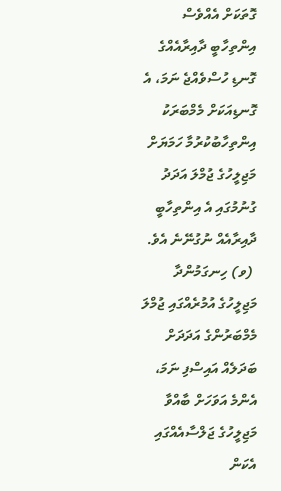ގޮތަކަށް އެއްވެސް އިންތިހާބީ ދާއިރާއެއްގެ ގޮނޑި ހުސްވެއްޖެ ނަމަ، އެ ގޮނޑިއަކަށް މެމްބަރަކު އިންތިހާބުކުރުމާ ހަމަޔަށް މަޖިލީހުގެ ޖުމްލަ އަދަދު ގުނުމުގައި އެ އިންތިހާބީ ދާއިރާއެއް ނުގުނޭނެ އެވެ.
 (ވ) ހިނގަމުންދާ މަޖިލީހުގެ އުމުރެއްގައި ޖުމްލަ މެމްބަރުންގެ އަދަދަށް ބަދަލެއް އައިސްފި ނަމަ، އެންމެ އަވަހަށް ބާއްވާ މަޖިލީހުގެ ޖަލްސާއެއްގައި އެކަން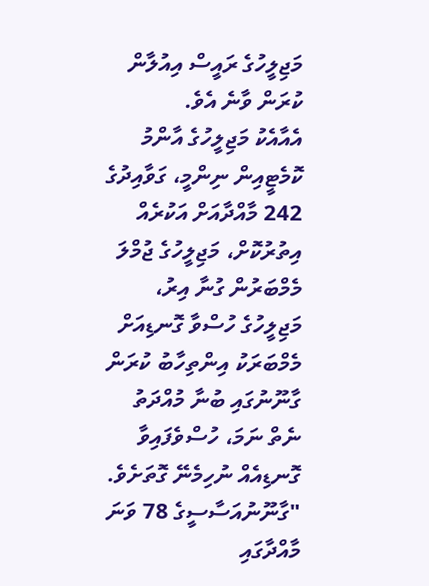މަޖިލީހުގެ ރައީސް އިއުލާން ކުރަން ވާނެ އެވެ.
އެއާއެކު މަޖިލީހުގެ އާންމު ކޮމެޓީއިން ނިންމީ، ގަވާއިދުގެ 242 މާއްދާއަށް އަކުރެއް އިތުރުކޮށް، މަޖިލީހުގެ ޖުމްލަ މެމްބަރުން ގުނާ އިރު، މަޖިލީހުގެ ހުސްވާ ގޮނޑިއަށް މެމްބަރަކު އިންތިހާބު ކުރަން ގާނޫނުގައި ބުނާ މުއްދަތު ނެތް ނަމަ، ހުސްވެފައިވާ ގޮނޑިއެއް ނުހިމެނޭ ގޮތަށެވެ.
"ގާނޫނުއަސާސީގެ 78 ވަނަ މާއްދާގައި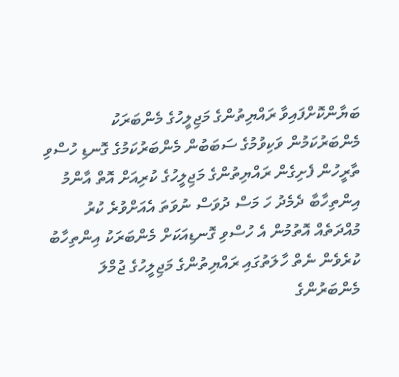ބަޔާންކޮށްފައިވާ ރައްޔިތުންގެ މަޖިލީހުގެ މެންބަރަކު މެންބަރުކަމުން ވަކިވުމުގެ ސަބަބުން މެންބަރުކަމުގެ ގޮނޑި ހުސްވި ތާރީހުން ފެށިގެން ރައްޔިތުންގެ މަޖިލީހުގެ ކުރިއަށް އޮތް އާންމު އިންތިހާބާ ދެމެދު ހަ މަސް ދުވަސް ނުވަތަ އެއަށްވުރެ ކުރު މުއްދަތެއް އޮތުމުން އެ ހުސްވި ގޮނޑިއަކަށް މެންބަރަކު އިންތިހާބު ކުރެވެން ނެތް ހާލަތުގައި ރައްޔިތުންގެ މަޖިލީހުގެ ޖުމްލަ މެންބަރުންގެ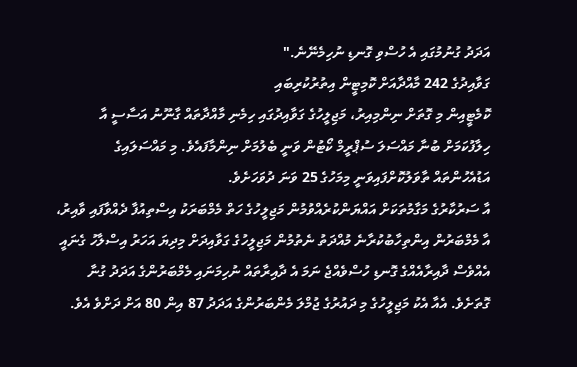އަދަދު ގުނުމުގައި އެ ހުސްވި ގޮނޑި ނުހިމެނޭނެ."
ގަވާއިދުގެ 242 މާއްދާއަށް ކޮމިޓީން އިތުރުކުރިބައި
ކޮމެޓީއިން މި ގޮތަށް ނިންމިއިރު، މަޖިލީހުގެ ގަވާއިދުގައި ހިމެނި މާއްދާތައް ގާނޫނު އަސާސީ އާ ހިލާފުކަމަށް ބުނާ މައްސަލަ ސުޕްރީމް ކޯޓުން ވަނީ ބެލުމަށް ނިންމާފައެވެ. މި މައްސަލައިގެ އަޑުއެހުންތައް ތާވަލުކޮށްފައިވަނީ މިމަހުގެ 25 ވަނަ ދުވަހަށެވެ.
އާ ސަރުކާރުގެ މަގާމުތަކަށް އައްޔަންކުރެއްވުމުން މަޖިލީހުގެ ހަތް މެމްބަރަކު އިސްތިއުފާ ދެއްވާފައި ވާއިރު، އާ މެމްބަރުން އިންތިހާބުކުރާނެ މުއްދަތު ނެތުމުން މަޖިލީހުގެ ގަވާއިދަށް މިދިޔަ އަހަރު އިސްލާހު ގެނައީ އެއްވެސް ދާއިރާއެއްގެ ގޮނޑި ހުސްވެއްޖެ ނަމަ އެ ދާއިރާތައް ނުހިމަނައި މެމްބަރުންގެ އަދަދު ގުނާ ގޮތަށެވެ. އެއާ އެކު މަޖިލީހުގެ މި ދައުރުގެ ޖުމްލަ މެންބަރުންގެ އަދަދު 87 އިން 80 އަށް ދަށްވެ އެވެ.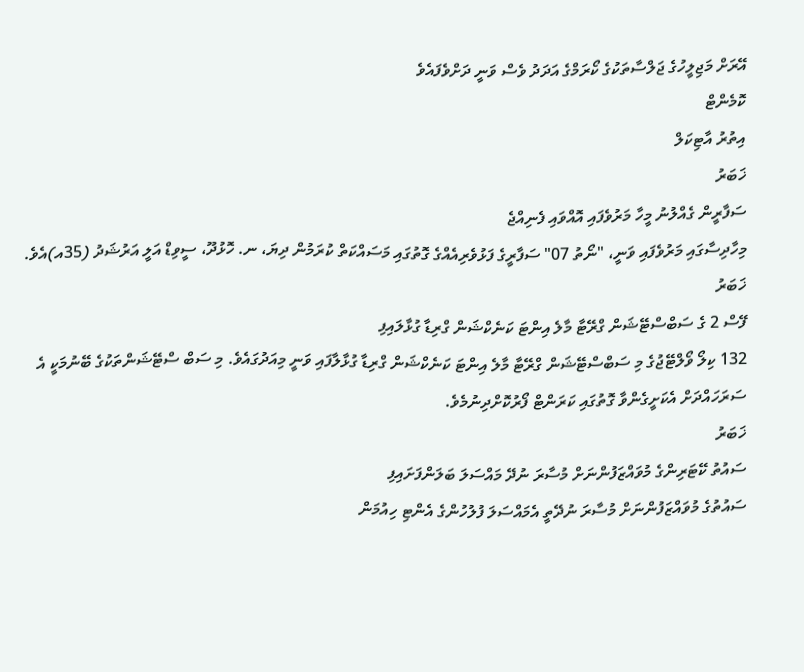އޭރަށް މަޖިލީހުގެ ޖަލްސާތަކުގެ ކޯރަމްގެ އަދަދު ވެސް ވަނީ ދަށްވެފައެވެ
ކޮމެންޓް
އިތުރު އާޓިކަލް
ޚަބަރު
ސަފާރީން ގެއްލުނު މީހާ މަރުވެފައި އޮއްވައި ފެނިއްޖެ
މިހާދިސާގައި މަރުވެފައި ވަނީ، "ނޯތު 07" ސަފާރީގެ ފަޅުވެރިއެއްގެ ގޮތުގައި މަސައްކަތް ކުރަމުން ދިޔަ، ނ. ހޮޅުދޫ، ސީވިޑް އަލީ އަރުޝަދު (35އ)އެވެ.
ޚަބަރު
ފޭސް 2 ގެ ސަބްސްޓޭޝަން ގްރޭޓާ މާލެ އިންޓަ ކަނެކްޝަން ގްރިޑާ ގުޅާލައިފި
132 ކިލޯ ވޯލްޓޭޖުގެ މި ސަބްސްޓޭޝަން ގްރޭޓާ މާލެ އިންޓަ ކަނެކްޝަން ގްރިޑާ ގުޅާލާފައި ވަނީ މިއަދުގައެވެ. މި ސަބް ސްޓޭޝަންތަކުގެ ބޭނުމަކީ އެ ސަރަހައްދަށް އެކަށީގެންވާ ގޮތުގައި ކަރަންޓް ފޯރުކޮށްދިނުމެވެ.
ޚަބަރު
ސައުތު ކޭޓަރިންގެ މުވައްޒަފުންނަށް މުސާރަ ނުދޭ މައްސަލަ ބަލަންފަށައިފި
ސައުތުގެ މުވައްޒަފުންނަށް މުސާރަ ނުދޭތީ އެމައްސަލަ ފުލުހުންގެ އެންޓި ހިއުމަން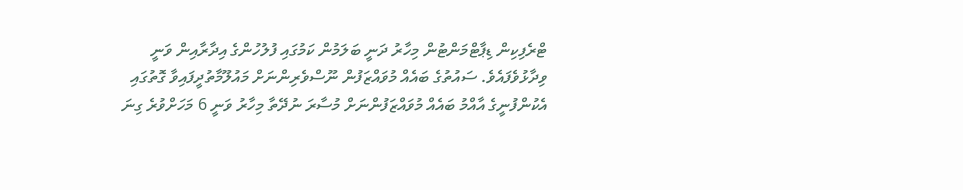ޓްރެފިކިން ޑިޕާޓްމަންޓުން މިހާރު ދަނީ ބަލަމުން ކަމުގައި ފުލުހުންގެ އިދާރާއިން ވަނީ ވިދާޅުވެފައެވެ. ސައުތުގެ ބައެއް މުވައްޒަފުން ނޫސްވެރިންނަށް މައުލޫމާތުދީފައިވާ ގޮތުގައި އެކުންފުނީގެ އާއްމު ބައެއް މުވައްޒަފުންނަށް މުސާރަ ނުދޭތާ މިހާރު ވަނީ 6 މަހަށްވުރެ ގިނަ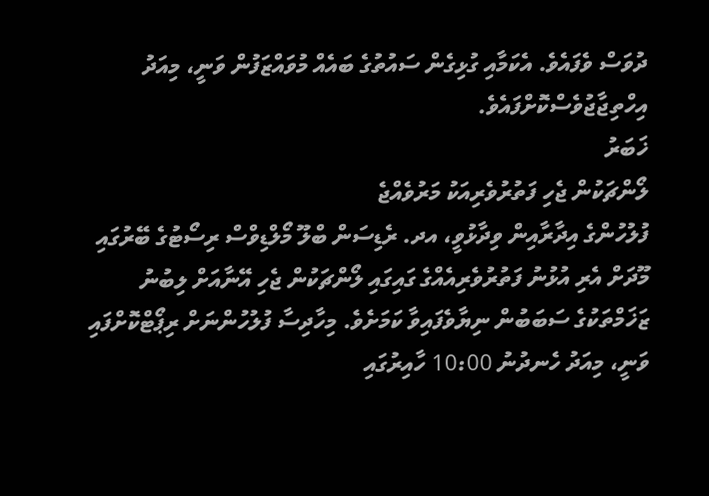ދުވަސް ވެފައެވެ. އެކަމާއި ގުޅިގެން ސައުތުގެ ބައެއް މުވައްޒަފުން ވަނީ، މިއަދު އިހްތިޖާޖުވެސްކޮށްފައެވެ.
ޚަބަރު
ލޯންޗަކުން ޖެހި ފަތުރުވެރިއަކު މަރުވެއްޖެ
ފުލުހުންގެ އިދާރާއިން ވިދާޅުވީ، އދ. ރެޑިސަން ބްލޫ މޯލްޑިވްސް ރިސޯޓުގެ ބޭރުގައި މޫދަށް އެރި އުޅުނު ފަތުރުވެރިއެއްގެ ގައިގައި ލޯންޗަކުން ޖެހި އޭނާއަށް ލިބުނު ޒަޚަމްތަކުގެ ސަބަބުން ނިޔާވެފައިވާ ކަމަށެވެ. މިހާދިސާ ފުލުހުންނަށް ރިޕޯޓްކޮށްފައި ވަނީ، މިއަދު ހެނދުނު 10:00 ހާއިރުގައި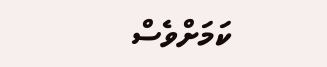ކަމަށްވެސް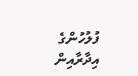ފުލުހުންގެ އިދާރާއިން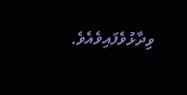ވިދާޅުވެފައިވެއެވެ.